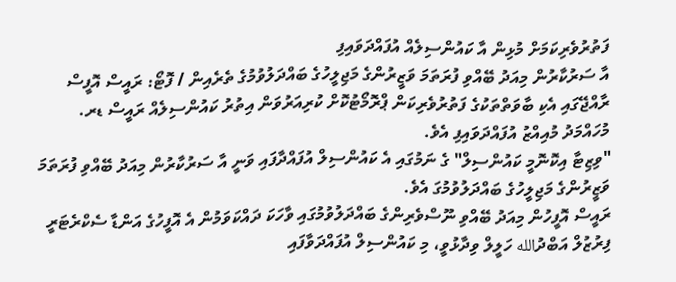ފަތުރުވެރިކަމަށް މުޅިން އާ ކައުންސިލެއް އުފައްދަވައިފި
އާ ސަރުކާރުން މިއަދު ބޭއްވި ފުރަތަމަ ވަޒީރުންގެ މަޖިލީހުގެ ބައްދަލުވުމުގެ ތެރެއިން / ފޮޓޯ: ރައީސް އޮފީސް
ރާއްޖޭގައި އެކި ބާވަތްތަކުގެ ފަތުރުވެރިކަން ޕްރޮމޯޓުކޮށް ކުރިއަރުވަން އިތުރު ކައުންސިލެއް ރައީސް ޑރ. މުހައްމަދު މުއިއްޒު އުފައްދަވައިފި އެވެ.
"ވިޒިޓާ އިކޮނޮމީ ކައުންސިލް" ގެ ނަމުގައި އެ ކައުންސިލް އުފައްދާފައި ވަނީ އާ ސަރުކާރުން މިއަދު ބޭއްވި ފުރަތަމަ ވަޒީރުންގެ މަޖިލީހުގެ ބައްދަލުވުމުގަ އެވެ.
ރައީސް އޮފީހުން މިއަދު ބޭއްވި ނޫސްވެރިންގެ ބައްދަލުވުމުގައި ވާހަކަ ދައްކަވަމުން އެ އޮފީހުގެ އަންޑާ ސެކްރެޓަރީ ފިރުޒުލް އަބްދުالله ހަލީލް ވިދާޅުވީ، މި ކައުންސިލް އުފައްދަވާފައި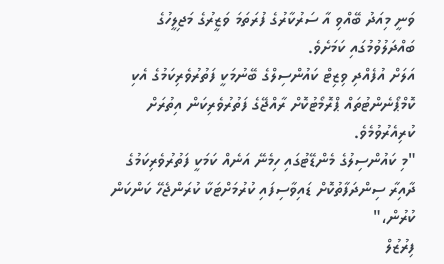ވަނީ މިއަދު ބޭއްވި އާ ސަރުކާރުގެ ފުރަތަމަ ވަޒީރުގެ މަޖިލީހުގެ ބައްދަލުވުމުގައި ކަމަށެވެ.
އަލަށް އުފެއްދި ވިޒިޓް ކައުންސިލްގެ ބޭނުމަކީ ފަތުރުވެރިކަމުގެ އެކި ކޮމްޕޯނެންޓުތައް ޕްރޮމޯޓުކޮށް ރާއްޖޭގެ ފަތުރުވެރިކަން އިތުރަށް ކުރިއެރުވުމެވެ.
"މި ކައުންސިލުގެ މެންޑޭޓުގައި ހިމެނޭ އަނެއް ކަމަކީ ފަތުރުވެރިކަމުގެ ދާއިރާ ސިންދަފާތުކޮށް ޑައިވާސިފައި ކުރުމަށްޓަކާ ކުރަންޖެހޭ ކަންކަން ކުރުން،"
ފިރުޒުލް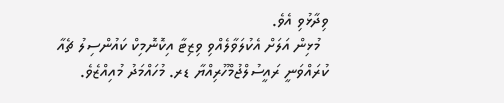ވިދާޅުވި އެވެ.
  މުޅިން އަލަށް އެކުލަވާލެއްވި ވިޒިޓާ އިކޮނޮމިކް ކައުންސިލު ޗެއާ ކުރައްވަނީ ރައީސުލްޖުމްހޫރިއްޔާ ޑރ. މުހައްމަދު މުއިއްޒެވެ.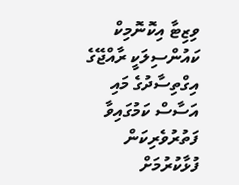ވިޒިޓާ އިކޮނޮމިކް ކައުންސިލަކީ ރާއްޖޭގެ އިގްތިސާދުގެ މައި އަސާސް ކަމުގައިވާ ފަތުރުވެރިކަން ފުޅާކުރުމަށް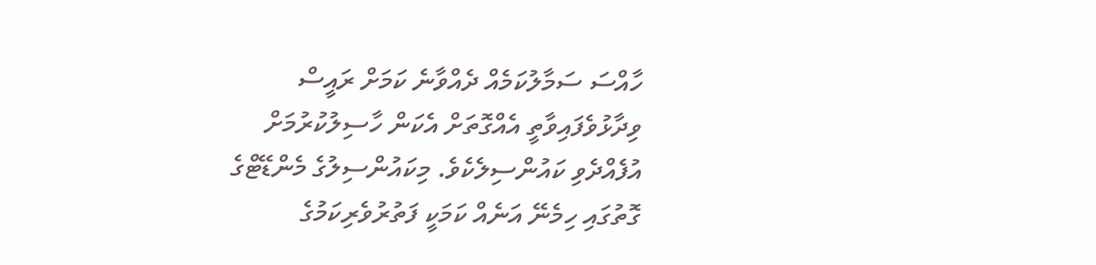ހާއްސަ ސަމާލުކަމެއް ދެއްވާނެ ކަމަށް ރައީސް ވިދާޅުވެފައިވާތީ އެއްގޮތަށް އެކަން ހާސިލުކުރުމަށް އުފެއްދެވި ކައުންސިލެކެވެ. މިކައުންސިލުގެ މެންޑޭޓްގެ ގޮތުގައި ހިމެނޭ އަނެއް ކަމަކީ ފަތުރުވެރިކަމުގެ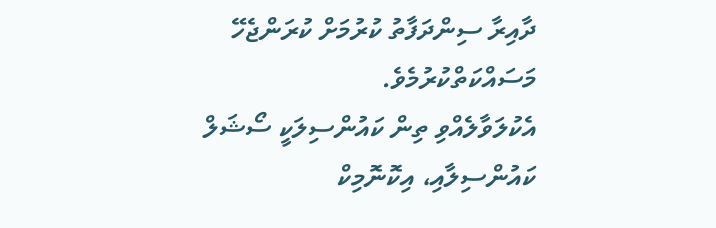ދާއިރާ ސިންދަފާތު ކުރުމަށް ކުރަންޖެހޭ މަސައްކަތްކުރުމެވެ.
އެކުލަވާލެއްވި ތިން ކައުންސިލަކީ ސޯޝަލް ކައުންސިލާއި، އިކޮނޮމިކް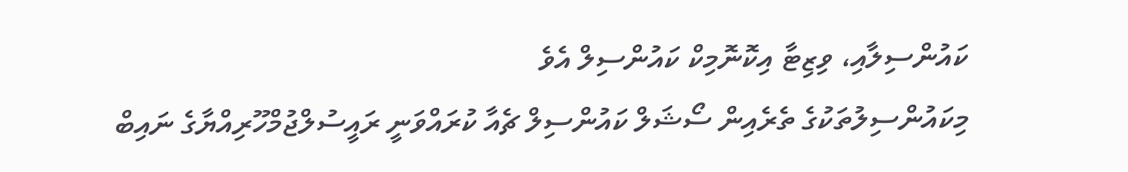ކައުންސިލާއި، ވިޒިޓާ އިކޮނޮމިކް ކައުންސިލް އެވެ
މިކައުންސިލުތަކުގެ ތެރެއިން ސޯޝަލް ކައުންސިލް ޗެއާ ކުރައްވަނީ ރައީސުލްޖުމްހޫރިއްޔާގެ ނައިބް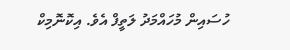ހުސައިން މުހައްމަދު ލަތީފް އެވެ. އިކޮނޮމިކް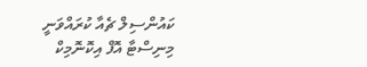ކައުންސިލް ޗެއާ ކުރައްވަނީ މިނިސްޓާ އޮފް އިކޮނޮމިކް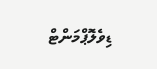ޑިވެލޮޕްމަންޓް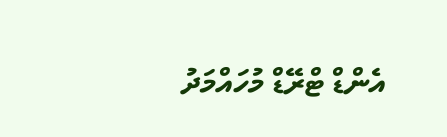އެންޑް ޓްރޭޑް މުހައްމަދު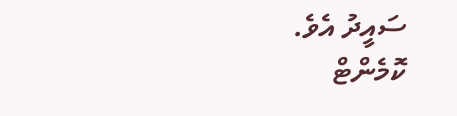ސައީދު އެވެ.
ކޮމެންޓް